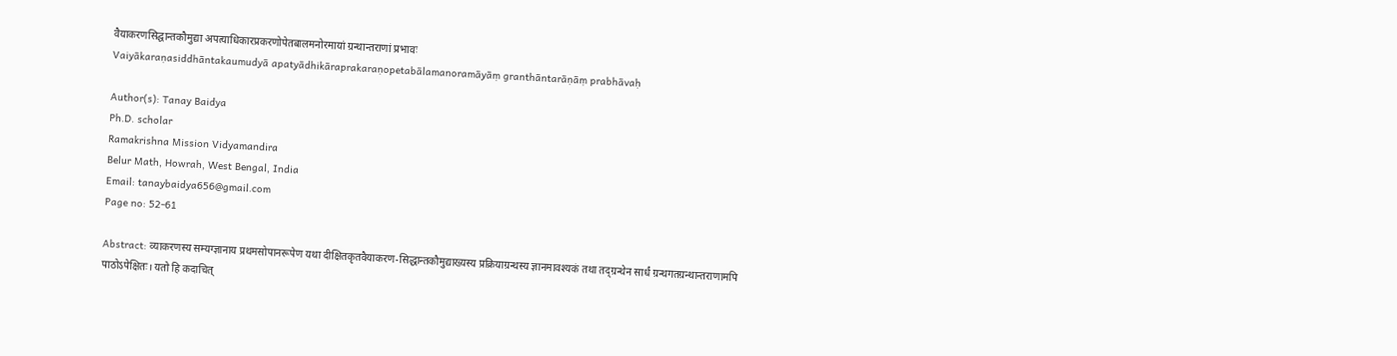वैयाकरणसिद्घान्तकौमुद्या अपत्याधिकारप्रकरणोपेतबालमनोरमायां ग्रन्थान्तराणां प्रभावः
Vaiyākaraṇasiddhāntakaumudyā apatyādhikāraprakaraṇopetabālamanoramāyāṃ granthāntarāṇāṃ prabhāvaḥ

Author(s): Tanay Baidya
Ph.D. scholar
Ramakrishna Mission Vidyamandira
Belur Math, Howrah, West Bengal, India
Email: tanaybaidya656@gmail.com
Page no: 52-61

Abstract: व्याकरणस्य सम्यग्ज्ञानाय प्रथमसोपानरूपेण यथा दीक्षितकृतवैयाकरण-सिद्धान्तकौमुद्याख्यस्य प्रक्रियाग्रन्थस्य ज्ञानमावश्यकं तथा तद्ग्रन्थेन सार्धं ग्रन्थगतग्रन्थान्तराणामपि पाठोऽपेक्षितः। यतो हि कदाचित्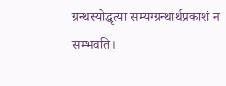ग्रन्थस्योद्धृत्या सम्यग्ग्रन्थार्थप्रकाशं न सम्भवति।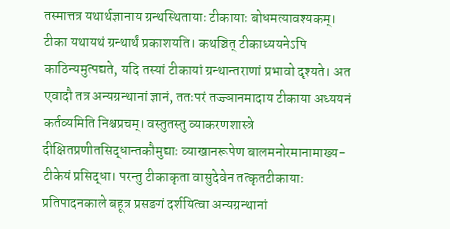तस्मात्तत्र यथार्थज्ञानाय ग्रन्थस्थितायाः टीकायाः बोधमत्यावश्यकम्। टीका यथायथं ग्रन्थार्थं प्रकाशयति। कथञ्चित् टीकाध्ययनेऽपि काठिन्यमुत्पद्यते, यदि तस्यां टीकायां ग्रन्थान्तराणां प्रभावो दृश्यते। अत एवादौ तत्र अन्यग्रन्थानां ज्ञानं, ततःपरं तज्ज्ञानमादाय टीकाया अध्ययनं कर्तव्यमिति निश्चप्रचम्। वस्तुतस्तु व्याकरणशास्त्रे दीक्षितप्रणीतसिद्धान्तकौमुद्याः व्याखानरूपेण बालमनोरमानामाख्य-टीकेयं प्रसिद्धा। परन्तु टीकाकृता वासुदेवेन तत्कृतटीकायाः प्रतिपादनकाले बहूत्र प्रसङगं दर्शयित्वा अन्यग्रन्थानां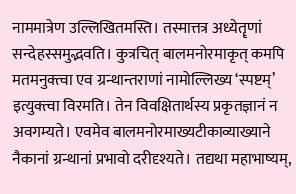नाममात्रेण उल्लिखितमस्ति। तस्मात्तत्र अध्येतॄणां सन्देहस्समुद्भवति। कुत्रचित् बालमनोरमाकृत् कमपि मतमनुक्त्वा एव ग्रन्थान्तराणां नामोल्लिख्य ‘स्पष्टम्’ इत्युक्त्वा विरमति। तेन विवक्षितार्थस्य प्रकृतज्ञानं न अवगम्यते। एवमेव बालमनोरमाख्यटीकाव्याख्याने नैकानां ग्रन्थानां प्रभावो दरीदृश्यते। तद्यथा महाभाष्यम्,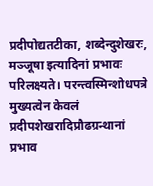प्रदीपोद्यतटीका, शब्देन्दुशेखरः, मञ्जूषा इत्यादिनां प्रभावः परिलक्ष्यते। परन्त्वस्मिन्शोधपत्रे मुख्यत्वेन केवलं प्रदीपशेखरादिप्रौढग्रन्थानां प्रभाव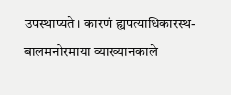उपस्थाप्यते। कारणं ह्यपत्याधिकारस्थ-बालमनोरमाया व्याख्यानकाले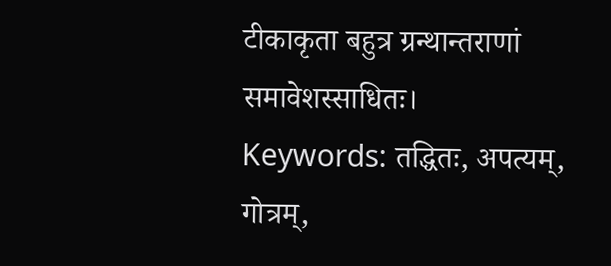टीकाकृता बहुत्र ग्रन्थान्तराणां समावेशस्साधितः।
Keywords: तद्धितः, अपत्यम्, गोत्रम्,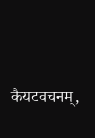कैयटवचनम्,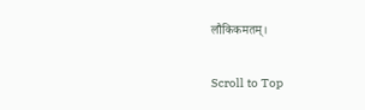लौकिकमतम्।

Scroll to Top